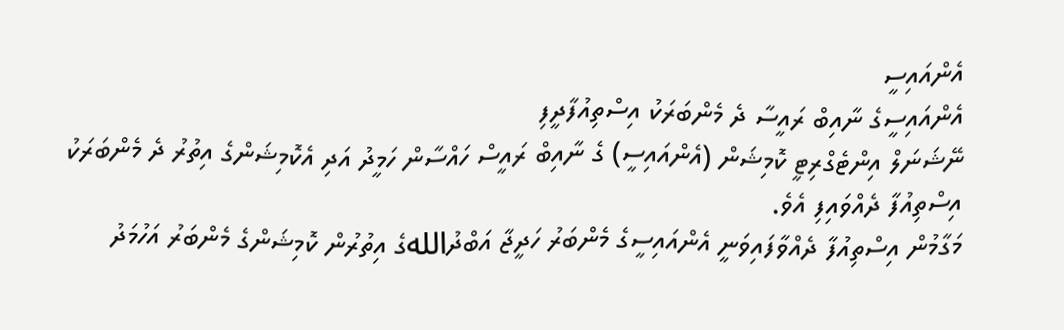އެންއައިސީ
އެންއައިސީގެ ނާއިބް ރައީސާ ދެ މެންބަރަކު އިސްތިއުފާދީފި
ނޭޝަނަލް އިންޓެގްރިޓީ ކޮމިޝަން (އެންއައިސީ) ގެ ނާއިބް ރައީސް ހައްސާން ހަމީދު އަދި އެކޮމިޝަންގެ އިތުރު ދެ މެންބަރަކު އިސްތިއުފާ ދެއްވައިފި އެވެ.
މަގާމުން އިސްތިއުފާ ދެއްވާފައިވަނީ އެންއައިސީގެ މެންބަރު ހަދީޖާ އަބްދުاللهގެ އިތުރުން ކޮމިޝަންގެ މެންބަރު އަހުމަދު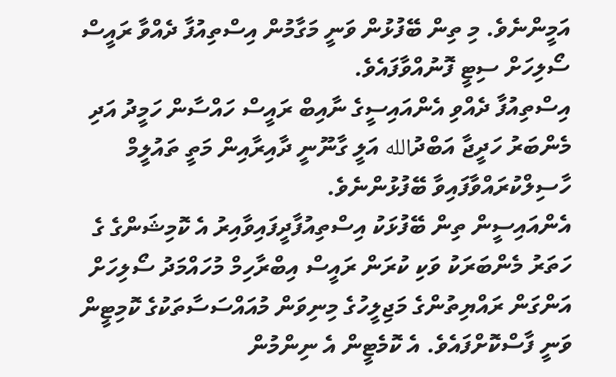އަމީންނެވެ. މި ތިން ބޭފުޅުން ވަނީ މަގާމުން އިސްތިއުފާ ދެއްވާ ރައީސް ސޯލިހަށް ސިޓީ ފޮނުއްވާފައެވެ.
އިސްތިއުފާ ދެއްވި އެންއައިސީގެ ނާއިބް ރައީސް ހައްސާން ހަމީދު އަދި މެންބަރު ހަދީޖާ އަބްދުالله އަލީ ގާނޫނީ ދާއިރާއިން މަތީ ތައުލީމް ހާސިލްކުރައްވާފައިވާ ބޭފުޅުންނެވެ.
އެންއައިސީން ތިން ބޭފުޅަކު އިސްތިއުފާދީފައިވާއިރު އެ ކޮމިޝަންގެ ގެ ހަތަރު މެންބަރަކު ވަކި ކުރަން ރައީސް އިބްރާހިމް މުހައްމަދު ސޯލިހަށް އަންގަން ރައްޔިތުންގެ މަޖިލީހުގެ މިނިވަން މުއައްސަސާތަކުގެ ކޮމިޓީން ވަނީ ފާސްކޮށްފައެވެ. އެ ކޮމެޓީން އެ ނިންމުން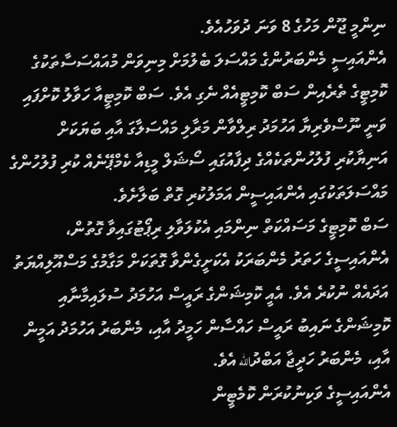ނިންމީ ޖޫން މަހުގެ 8 ވަނަ ދުވަހުއެވެ.
އެންއައިސީ މެންބަރުންގެ މައްސަލަ ބެލުމަށް މިނިވަން މުއައްސަސާތަކުގެ ކޮމިޓީގެ ތެރެއިން ސަބް ކޮމިޓީއެއް ނެގި އެވެ. ސަބް ކޮމިޓީއާ ހަވާލު ކޮށްފައި ވަނީ ނޫސްވެރިޔާ އަހުމަދު ރިލްވާން މަރާލި މައްސަލާގަ އާއި ބަޔަކަށް އަނިޔާކުރި ފުލުހުންތަކެއްގެ ދިފާއުގައި ސޯޝަލް މީޑިއާ ކެމްޕޭނެއް ކުރި ފުލުހުންގެ މައްސަލަތަކުގައި އެންއައިސީން އަމަލުކުރި ގޮތް ބަލާށެވެ.
ސަބް ކޮމިޓީގެ މަސައްކަތް ނިންމައި އެކުލަވާލި ރިޕޯޓުގައިވާ ގޮތުން، އެންއައިސީގެ ހަތަރު މެންބަރަކު އެކަށީގެންވާ ގޮތަކަށް މަގާމުގެ މަސްއޫލިއްޔަތު އަދައެއް ނުކުރެ އެވެ. އެއީ ކޮމިޝަންގެ ރައީސް އަހުމަދު ސުލައިމާނާއި ކޮމިޝަންގެ ނައިބު ރައީސް ހައްސާން ހަމީދު އާއި، މެންބަރު އަހުމަދު އަމީން އާއި، މެންބަރު ހަދީޖާ އަބްދުالله އެވެ.
އެންއައިސީގެ ވަކިނުކުރަން ކޮމެޓީން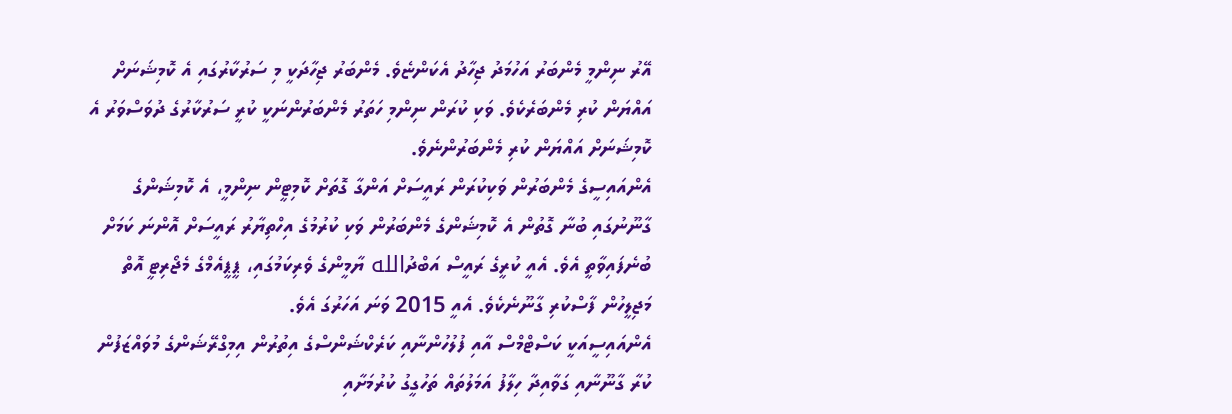އޭރު ނިންމީ މެންބަރު އަހުމަދު ޖިހާދު އެކަންޏެވެ. މެންބަރު ޖިހާދަކީ މި ސަރުކާރުގައި އެ ކޮމިޝަނަށް އައްޔަން ކުރި މެންބަރެކެވެ. ވަކި ކުރަން ނިންމި ހަތަރު މެންބަރުންނަކީ ކުރީ ސަރުކާރުގެ ދުވަސްވަރު އެ ކޮމިޝަނަށް އައްޔަން ކުރި މެންބަރުންނެވެ.
އެންއައިސީގެ މެންބަރުން ވަކިކުރަން ރައީސަށް އަންގާ ގޮތަށް ކޮމިޓީން ނިންމީ، އެ ކޮމިޝަންގެ ގާނޫނުގައި ބުނާ ގޮތުން އެ ކޮމިޝަންގެ މެންބަރުން ވަކި ކުރުމުގެ އިހްތިޔާރު ރައީސަށް އޮންނަ ކަމަށް ބުނެފައިވާތީ އެވެ. އެއީ ކުރީގެ ރައީސް އަބްދުالله ޔާމީންގެ ވެރިކަމުގައި، ޕީޕީއެމްގެ މެޖޯރިޓީ އޮތް މަޖިލީހުން ފާސްކުރި ގާނޫނެކެވެ. އެއީ 2015 ވަނަ އަހަރުގަ އެވެ.
އެންއައިސީއަކީ ކަސްޓްމްސް އާއި ފުލުހުންނާއި ކަރެކްޝަންސްގެ އިތުރުން އިމިގްރޭޝަންގެ މުވައްޒަފުން ކުރާ ގާނޫނާއި ގަވާއިދާ ހިލާފު އަމަލުތައް ތަހުގީގު ކުރުމަށާއި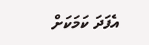އެފަދަ ކަމަކަށް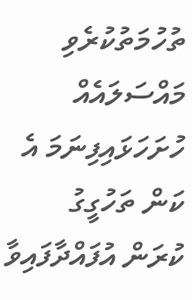ތުހުމަތުކުރެވި މައްސަލައެއް ހުށަހަޅައިފިނަމަ އެ ކަން ތަހުގީގު ކުރަން އުފައްދާފައިވާ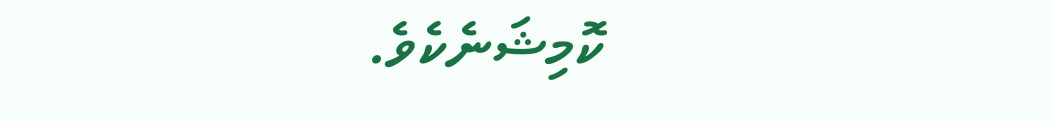ކޮމިޝަނެކެވެ.